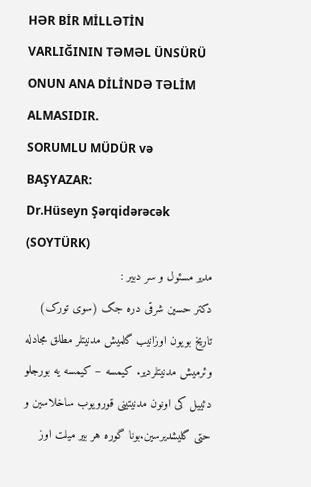HƏR BİR MİLLƏTİN VARLIĞININ TƏMƏL ÜNSÜRÜ ONUN ANA DİLİNDƏ TƏLİM ALMASIDIR.
SORUMLU MÜDÜR və BAŞYAZAR:
Dr.Hüseyn Şərqidərəcək (SOYTÜRK)
مدیر مسئول و سر دبیر :
دکتر حسین شرقی دره جک (سوی تورک)
تاریخ بویون اوزانیب گلمیش مدنیتلر مطلق مجادله وئرمیش مدنیتلردیر. کیمسه – کیمسه یه بورجلو دئییل کی اونون مدنیتینی قورویوب ساخلاسین و حتی گلیشدیرسین.بونا گوره هر بیر میلت اوز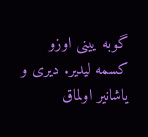گوبه یینی اوزو کسمه لیدیر. دیری و یاشانیر اولماق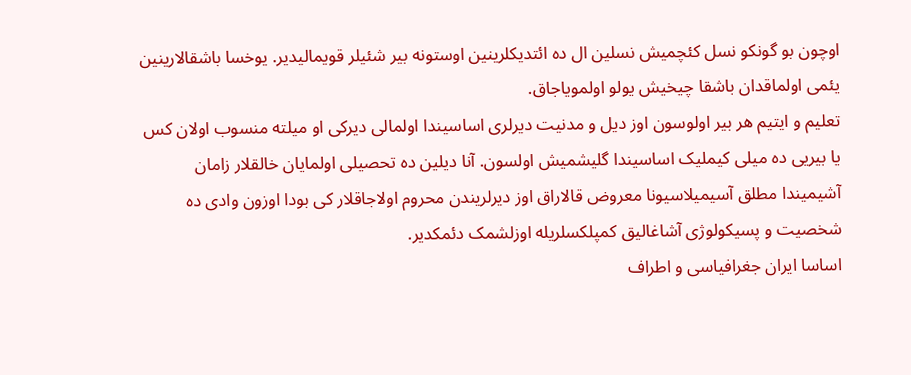اوچون بو گونکو نسل کئچمیش نسلین ال ده ائتدیکلرینین اوستونه بیر شئیلر قویمالیدیر. یوخسا باشقالارینین یئمی اولماقدان باشقا چیخیش یولو اولمویاجاق.
تعلیم و ایتیم هر بیر اولوسون اوز دیل و مدنیت دیرلری اساسیندا اولمالی دیرکی او میلته منسوب اولان کس یا بیریی ده میلی کیملیک اساسیندا گلیشمیش اولسون. آنا دیلین ده تحصیلی اولمایان خالقلار زامان آشیمیندا مطلق آسیمیلاسیونا معروض قالاراق اوز دیرلریندن محروم اولاجاقلار کی بودا اوزون وادی ده شخصیت و پسیکولوژی آشاغالیق کمپلکسلریله اوزلشمک دئمکدیر.
اساسا ایران جغرافیاسی و اطراف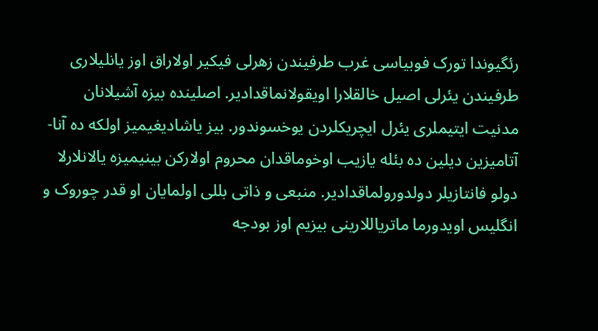رئگیوندا تورک فوبیاسی غرب طرفیندن زهرلی فیکیر اولاراق اوز یانلیلاری طرفیندن یئرلی اصیل خالقلارا اویقولانماقدادیر. اصلینده بیزه آشیلانان مدنیت ایتیملری یئرل ایچریکلردن یوخسوندور. بیز یاشادیغیمیز اولکه ده آنا- آتامیزین دیلین ده بئله یازیب اوخوماقدان محروم اولارکن بینیمیزه یالانلارلا دولو فانتازیلر دولدورولماقدادیر. منبعی و ذاتی بللی اولمایان او قدر چوروک و انگلیس اویدورما ماتریاللارینی بیزیم اوز بودجه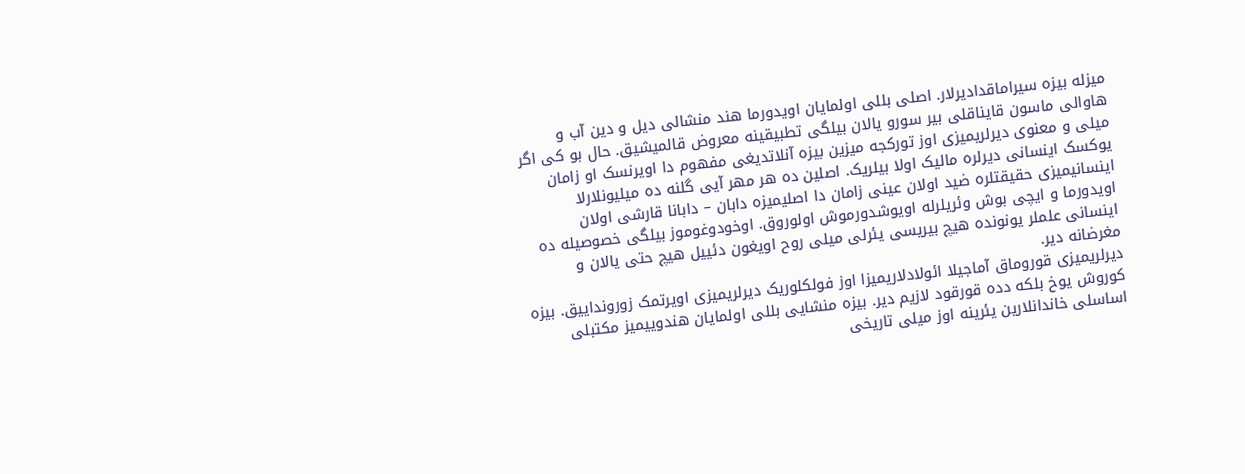میزله بیزه سیراماقدادیرلار. اصلی بللی اولمایان اویدورما هند منشالی دیل و دین آب و هاوالی ماسون قایناقلی بیر سورو یالان بیلگی تطبیقینه معروض قالمیشیق. حال بو کی اگر میلی و معنوی دیرلریمیزی اوز تورکجه میزین بیزه آنلاتدیغی مفهوم دا اویرنسک او زامان یوکسک اینسانی دیرلره مالیک اولا بیلریک. اصلین ده هر مهر آیی گلنه ده میلیونلارلا اینسانیمیزی حقیقتلره ضید اولان عینی زامان دا اصلیمیزه دابان – دابانا قارشی اولان اویدورما و ایچی بوش وئریلرله اویوشدورموش اولوروق. اوخودوغوموز بیلگی خصوصیله ده اینسانی علملر یونونده هیچ بیریسی یئرلی میلی روح اویغون دئییل هیچ حتی یالان و مغرضانه دیر.
دیرلریمیزی قوروماق آماجیلا ائولادلاریمیزا اوز فولکلوریک دیرلریمیزی اویرتمک زورونداییق. بیزه کوروش یوخ بلکه دده قورقود لازیم دیر. بیزه منشایی بللی اولمایان هندوییمیز مکتبلی اساسلی خاندانلارین یئرینه اوز میلی تاریخی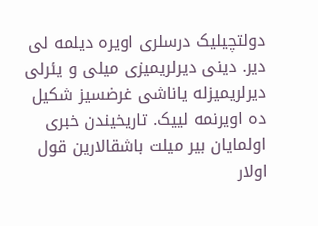دولتچیلیک درسلری اویره دیلمه لی دیر. دینی دیرلریمیزی میلی و یئرلی دیرلریمیزله یاناشی غرضسیز شکیل ده اویرنمه لییک. تاریخیندن خبری اولمایان بیر میلت باشقالارین قول اولار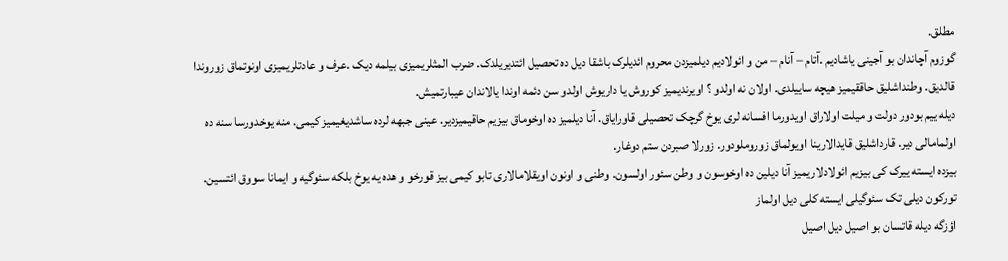مطلق.
گوزوم آچاندان بو آجینی یاشادیم .آتام – آنام – من و ائولادیم دیلمیزدن محروم ائدیلرک باشقا دیل ده تحصیل ائتدیریلدک. ضرب المثلریمیزی بیلمه دیک .عرف و عادتلریمیزی اونوتماق زوروندا قالدیق. وطنداشلیق حاققیمیز هیچه ساییلدی. اولان نه اولدو ؟ اویرندیمیز کوروش یا داریوش اولدو سن دئمه اوندا یالاندان عیبارتمیش.
دیله ییم بودور دولت و میلت اولاراق اویدورما افسانه لری یوخ گرچک تحصیلی قاورایاق. آنا دیلمیز ده اوخوماق بیزیم حاقیمیزدیر. عینی جبهه لرده ساشدیغیمیز کیمی. منه یوخدورسا سنه ده اولمامالی دیر. قارداشلیق قایدالارینا اویولماق زوروملودور. زورلا صبردن ستم دوغار.
بیزده ایسته ییرک کی بیزیم ائولادلاریمیز آنا دیلین ده اوخوسون و وطن سئور اولسون. وطنی و اونون اویقلامالاری تابو کیمی بیز قورخو و هده یه یوخ بلکه سئوگیه و ایمانا سووق ائتسین.
تورکون دیلی تک سئوگیلی ایسته کلی دیل اولماز
اؤزگه دیله قاتسان بو اصیل دیل اصیل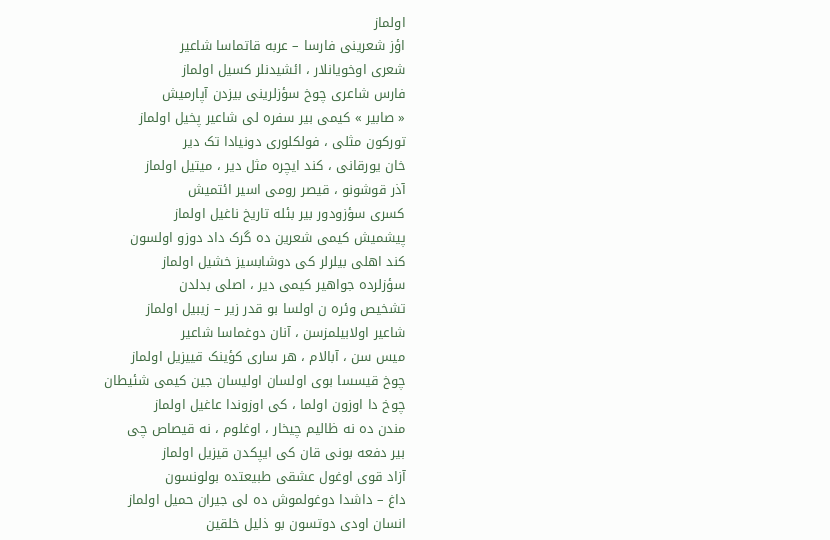اولماز
اؤز شعرینی فارسا – عربه قاتماسا شاعیر
شعری اوخویانلار ، ائشیدنلر کسیل اولماز
فارس شاعری چوخ سؤزلرینی بیزدن آپارمیش
« صابیر » کیمی بیر سفره لی شاعیر پخیل اولماز
تورکون مثلی ، فولکلوری دونیادا تک دیر
خان یورقانی ، کند ایچره مثل دیر ، میتیل اولماز
آذر قوشونو ، قیصر رومی اسیر ائتمیش
کسری سؤزودور بیر بئله تاریخ ناغیل اولماز
پیشمیش کیمی شعرین ده گرک داد دوزو اولسون
کند اهلی بیلرلر کی دوشابسیز خشیل اولماز
سؤزلرده جواهیر کیمی دیر ، اصلی بدلدن
تشخیص وئره ن اولسا بو قدر زیر – زیبیل اولماز
شاعیر اولابیلمزسن ، آنان دوغماسا شاعیر
میس سن ، آبالام ، هر ساری کؤینک قییزیل اولماز
چوخ قیسسا بوی اولسان اولیسان جین کیمی شئیطان
چوخ دا اوزون اولما ، کی اوزوندا عاغیل اولماز
مندن ده نه ظالیم چیخار ، اوغلوم ، نه قیصاص چی
بیر دفعه بونی قان کی ایپکدن قیزیل اولماز
آزاد قوی اوغول عشقی طبیعتده بولونسون
داغ – داشدا دوغولموش ده لی جیران حمیل اولماز
انسان اودی دوتسون بو ذلیل خلقین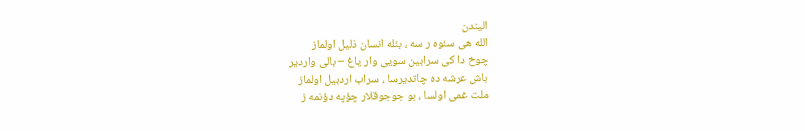الیندن
الله هی سئوه ر سه ، بئله انسان ذلیل اولماز
چوخ دا کی سرابین سویی وار یاغ – بالی واردیر
باش عرشه ده چاتدیرسا ، سراب اردبیل اولماز
ملت غمی اولسا ، بو جوجوقلار چؤپه دؤنمه ز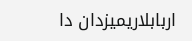اربابلاریمیزدان دا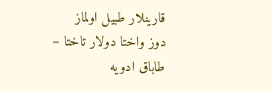قارینلار طبیل اولماز
دوز واختا دولار تاختا – طاباق ادویه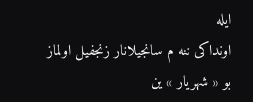ایله
اونداکی ننه م سانجیلانار زنجفیل اولماز
بو « شهریار » ین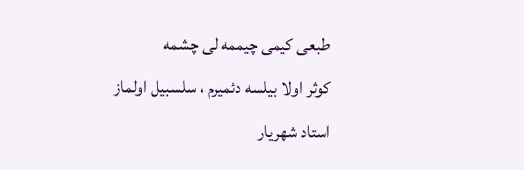طبعی کیمی چیممه لی چشمه
کوثر اولا بیلسه دئمیرم ، سلسبیل اولماز
استاد شهریار